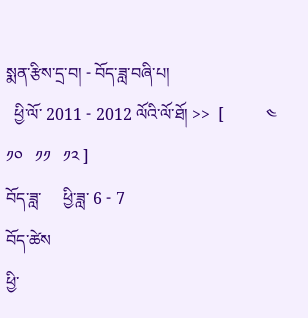སྨན་རྩིས་དྲ་བ། - བོད་ཟླ་བཞི་པ།
  ཕྱི་ལོ་ 2011 - 2012 ལོའི་ལོ་ཐོ། >>  [          ༤                  ༡༠   ༡༡   ༡༢ ]
བོད་ཟླ་     ཕྱི་ཟླ་ 6 - 7
བོད་ཚེས
ཕྱི་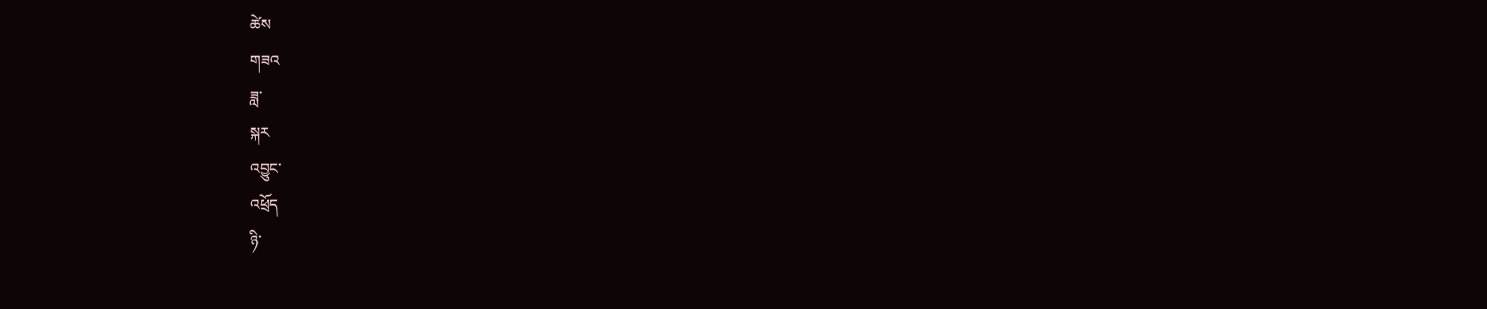ཚེས
གཟའ
ཟླ་
སྐར
འབྱུང་
འཕྲོད
ཉི་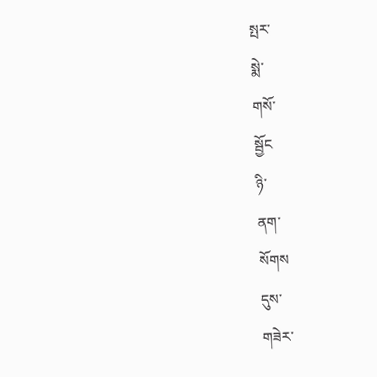སྤར་
སྨེ་
གསོ་
སྦྱོང
ཉི་
ནག་
སོགས
དུས་
གཟེར་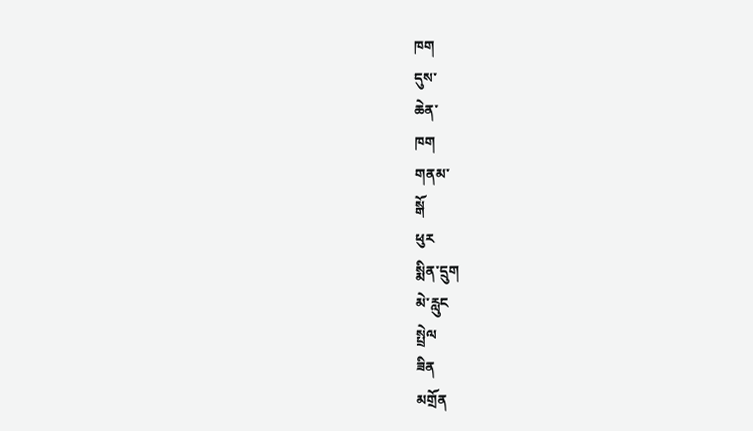ཁག
དུས་
ཆེན་
ཁག
གནམ་
སྒོ
ཕུར
སྨིན་དྲུག
མེ་རླུང
སྤྲེལ
ཟིན
མགྲོན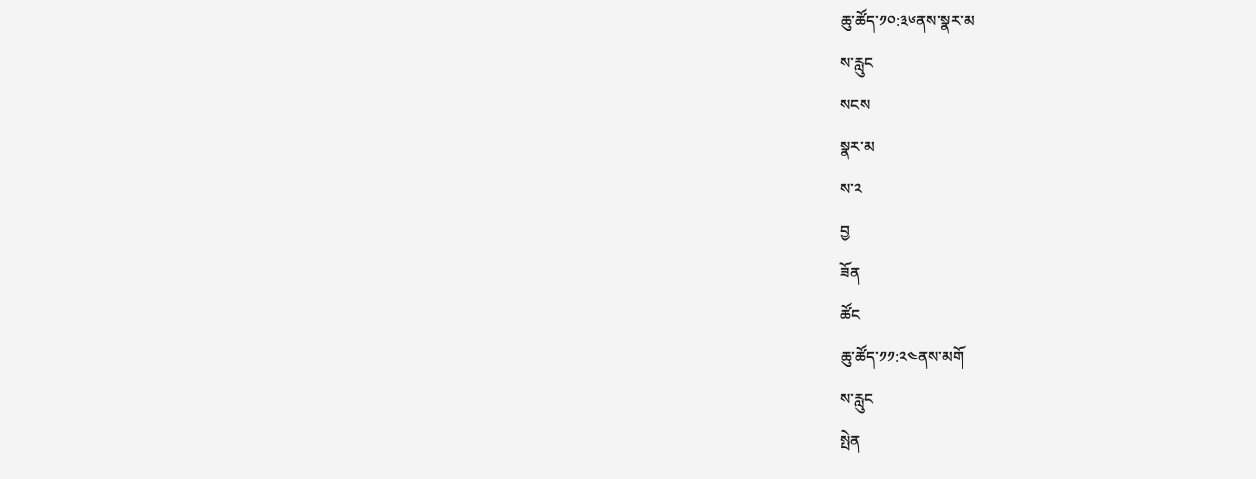ཆུ་ཚོད་༡༠:༣༦ནས་སྣར་མ
ས་རླུང
སངས
སྣར་མ
ས་༢
བྱ
ཟོན
ཚོང
ཆུ་ཚོད་༡༡:༢༤ནས་མགོ
ས་རླུང
སྤེན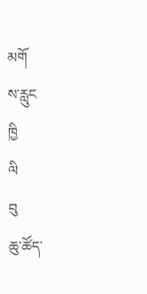མགོ
ས་རླུང
ཁྱི
ལི
བུ
ཆུ་ཚོད་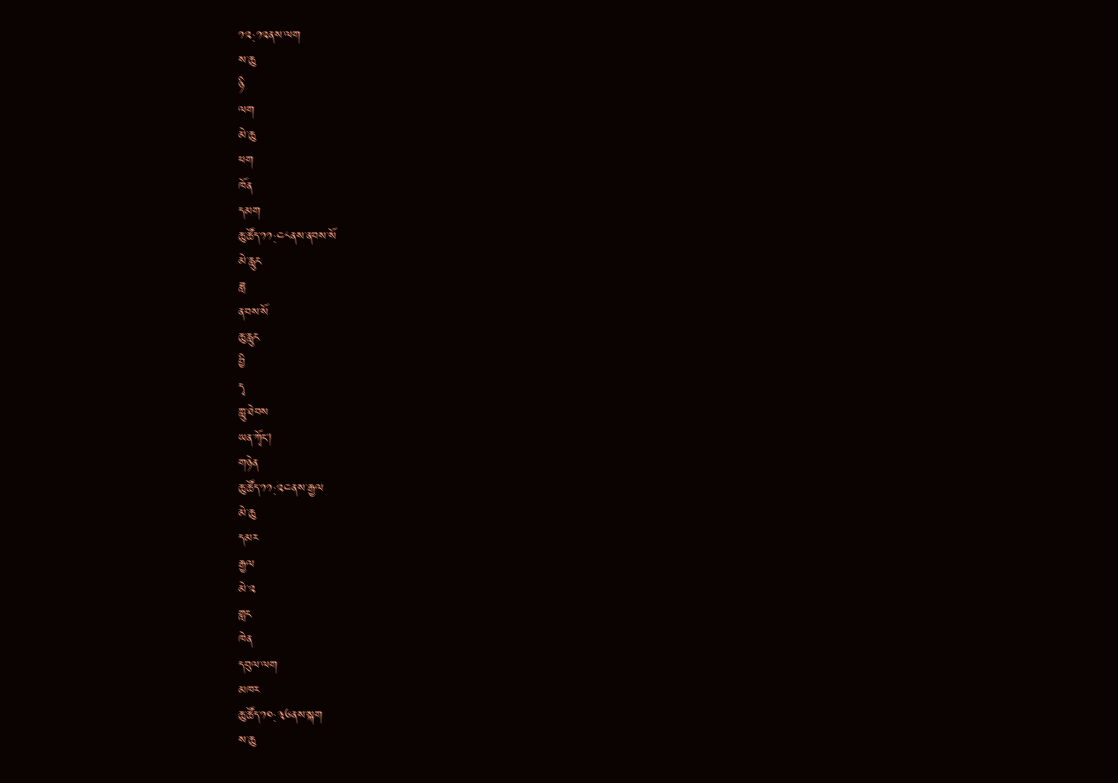༡༢:༡༢ནས་ལག
ས་ཆུ
ཉི
ལག
མེ་ཆུ
ཕག
ཁོན
དམག
ཆུ་ཚོད་༡༡:༤༨ནས་ནབས་སོ
མེ་རླུང
ཟླ
ནབས་སོ
ཆུ་རླུང
བྱི
དྭ
ཀླུ་ཐེབས
ཡན་ཀྭོང།
གཉེན
ཆུ་ཚོད་༡༡:༢༤ནས་རྒྱལ
མེ་ཆུ
དམར
རྒྱལ
མེ་༢
གླང
ཁེན
དབུལ་ལག
མཁར
ཆུ་ཚོད་༡༠:༣༦ནས་སྐག
ས་ཆུ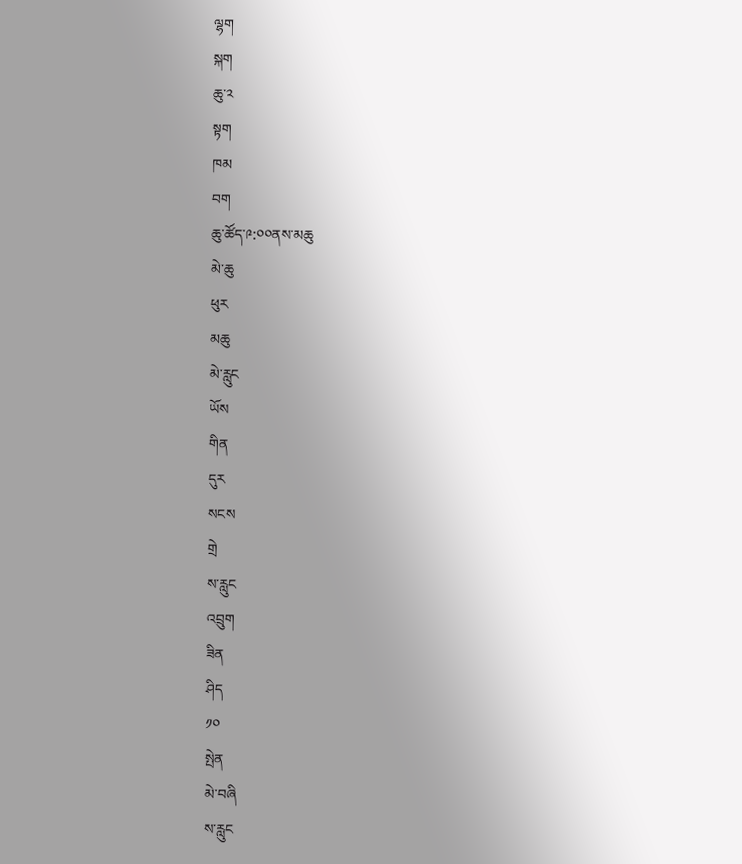ལྷག
སྐག
ཆུ་༢
སྟག
ཁམ
བག
ཆུ་ཚོད་༩:༠༠ནས་མཆུ
མེ་ཆུ
ཕུར
མཆུ
མེ་རླུང
ཡོས
གིན
དུར
སངས
གྲེ
ས་རླུང
འབྲུག
ཟིན
ཤིད
༡༠
སྤེན
མེ་བཞི
ས་རླུང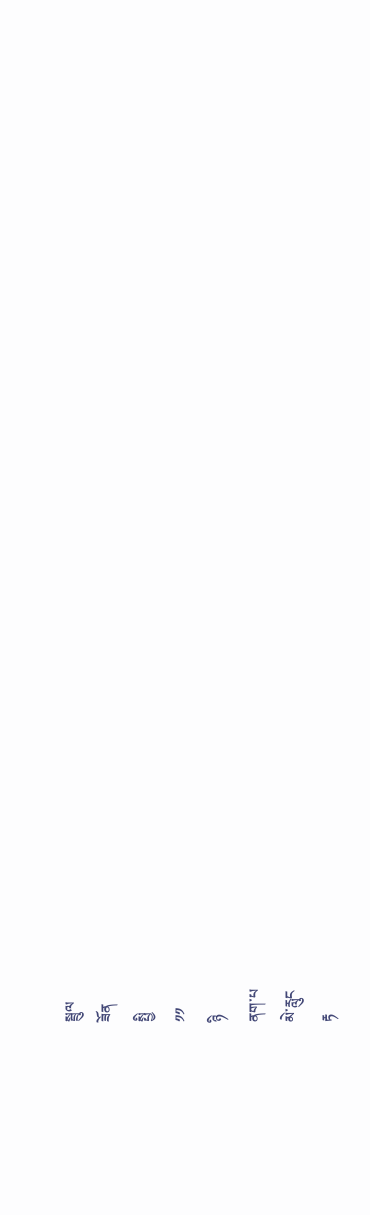སྦྲུལ
ཟོན
སྤྱི
༡༡
ཉི
ནག་པ
མེ་རླུང
རྟ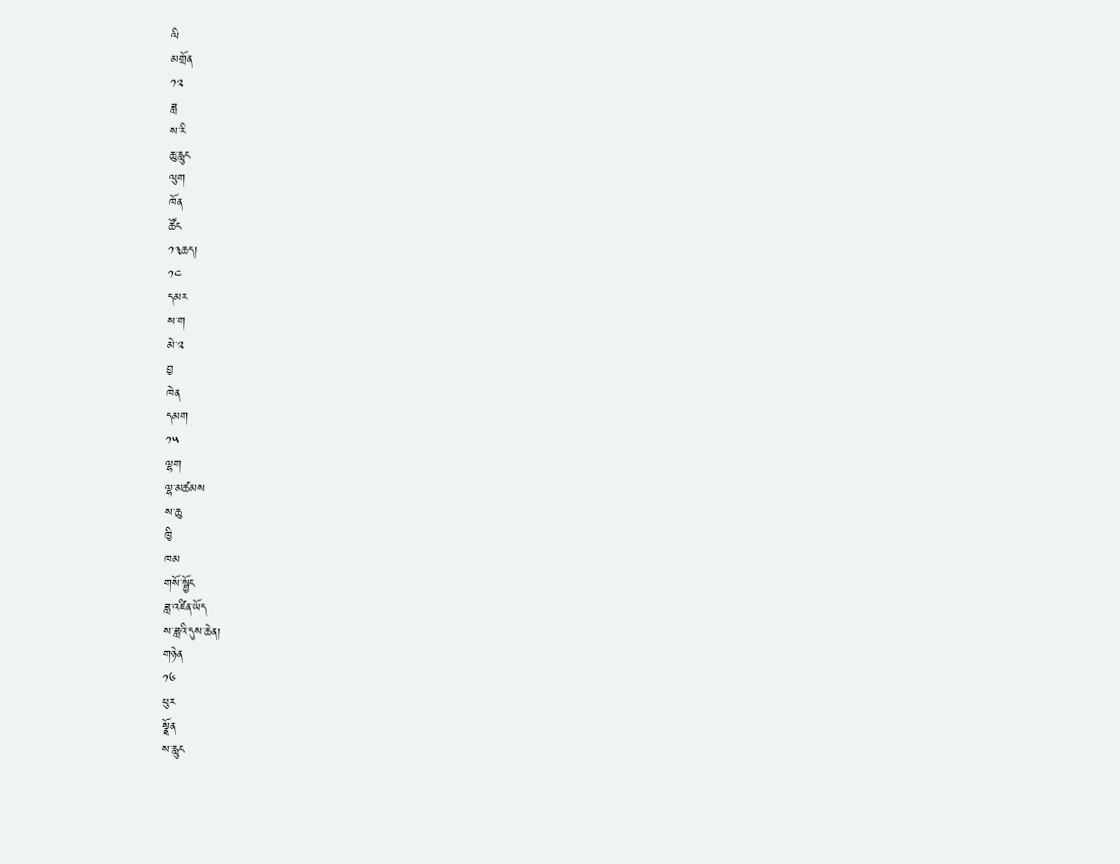ལི
མགྲོན
༡༢
ཟླ
ས་རི
ཆུ་རླུང
ལུག
ཁོན
ཚོང
༡༣ཆད།
༡༤
དམར
ས་ག
མེ་༢
བྱ
ཁེན
དམག
༡༥
ལྷག
ལྷ་མཚམས
ས་ཆུ
ཁྱི
ཁམ
གསོ་སྦྱོང
ཟླ་འཛིན་ཡོད
ས་ཟླའི་དུས་ཆེན།
གཉེན
༡༦
ཕུར
སྣྲོན
ས་རླུང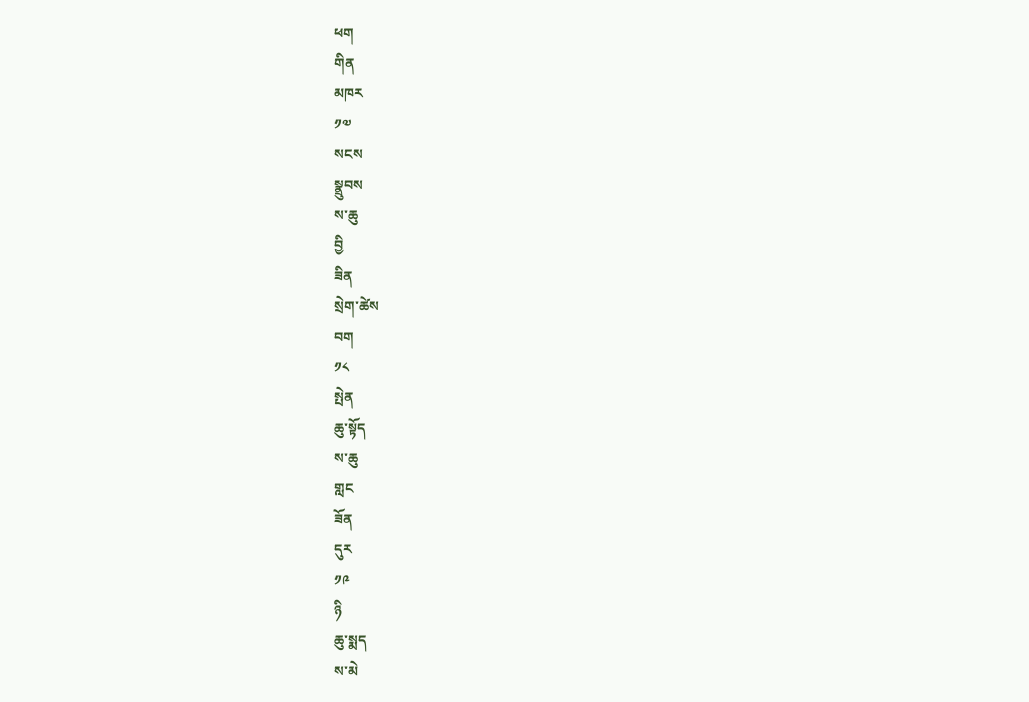ཕག
གིན
མཁར
༡༧
སངས
སྣྲུབས
ས་ཆུ
བྱི
ཟིན
སྲེག་ཚེས
བག
༡༨
སྤེན
ཆུ་སྟོད
ས་ཆུ
གླང
ཟོན
དུར
༡༩
ཉི
ཆུ་སྨད
ས་མེ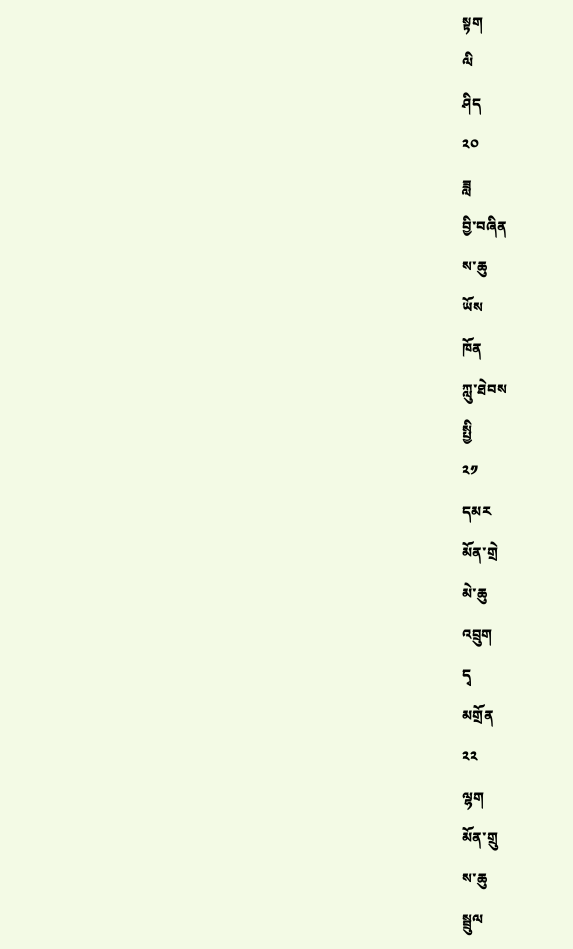སྟག
ལི
ཤིད
༢༠
ཟླ
བྱི་བཞིན
ས་ཆུ
ཡོས
ཁོན
ཀླུ་ཐེབས
སྤྱི
༢༡
དམར
མོན་གྲེ
མེ་ཆུ
འབྲུག
དྭ
མགྲོན
༢༢
ལྷག
མོན་གྲུ
ས་ཆུ
སྦྲུལ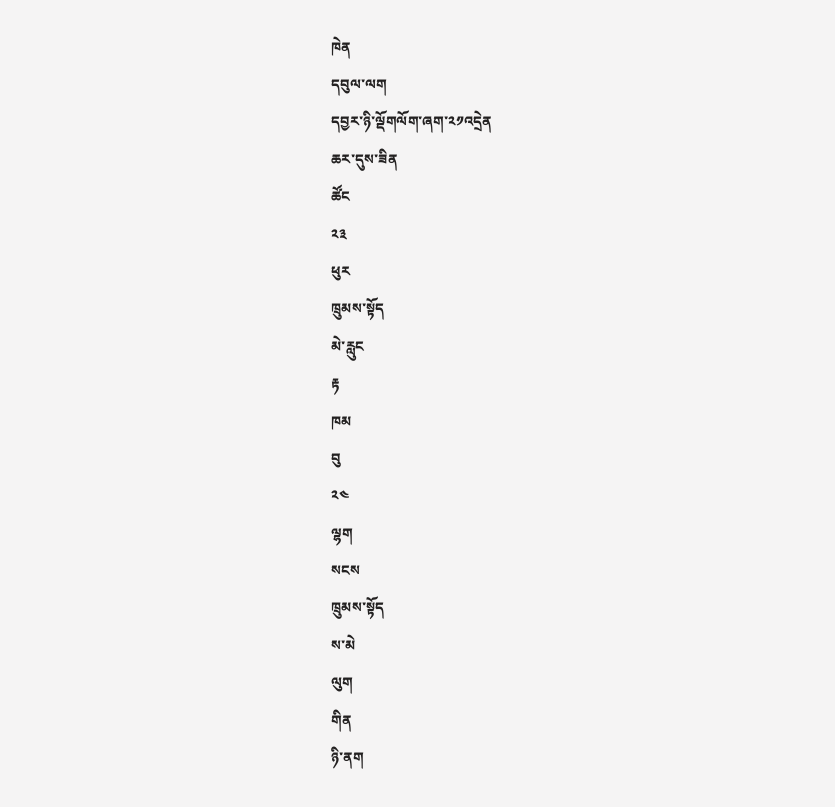ཁེན
དབུལ་ལག
དབྱར་ཉི་ལྡོགལོག་ཞག་༢༡འདྲེན
ཆར་དུས་ཟིན
ཚོང
༢༣
ཕུར
ཁྲུམས་སྟོད
མེ་རླུང
རྟ
ཁམ
བུ
༢༤
ལྷག
སངས
ཁྲུམས་སྟོད
ས་མེ
ལུག
གིན
ཉི་ནག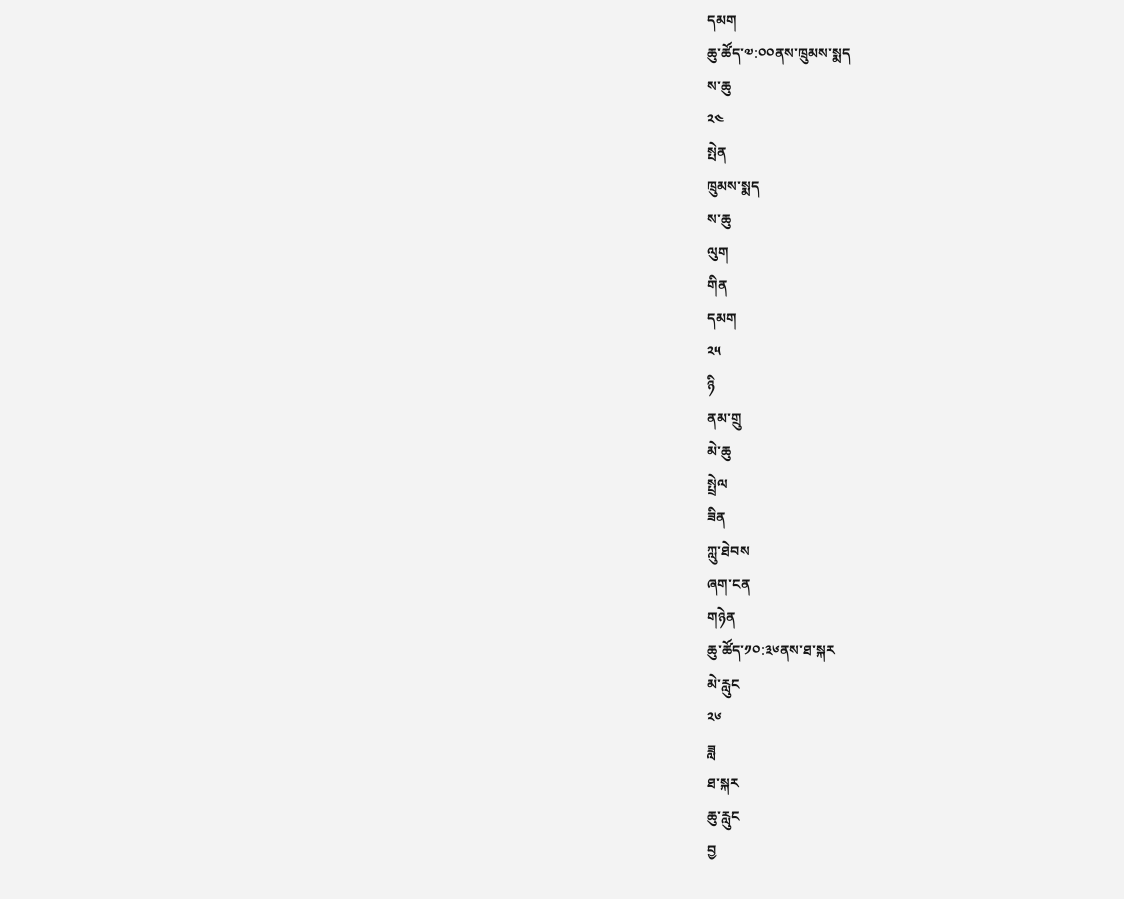དམག
ཆུ་ཚོད་༧:༠༠ནས་ཁྲུམས་སྨད
ས་ཆུ
༢༤
སྤེན
ཁྲུམས་སྨད
ས་ཆུ
ལུག
གིན
དམག
༢༥
ཉི
ནམ་གྲུ
མེ་ཆུ
སྤྲེལ
ཟིན
ཀླུ་ཐེབས
ཞག་ངན
གཉེན
ཆུ་ཚོད་༡༠:༣༦ནས་ཐ་སྐར
མེ་རླུང
༢༦
ཟླ
ཐ་སྐར
ཆུ་རླུང
བྱ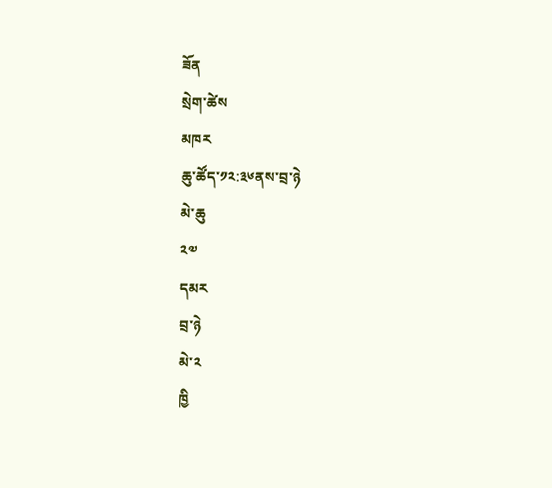ཟོན
སྲེག་ཚེས
མཁར
ཆུ་ཚོད་༡༢:༣༦ནས་བྲ་ཉེ
མེ་ཆུ
༢༧
དམར
བྲ་ཉེ
མེ་༢
ཁྱི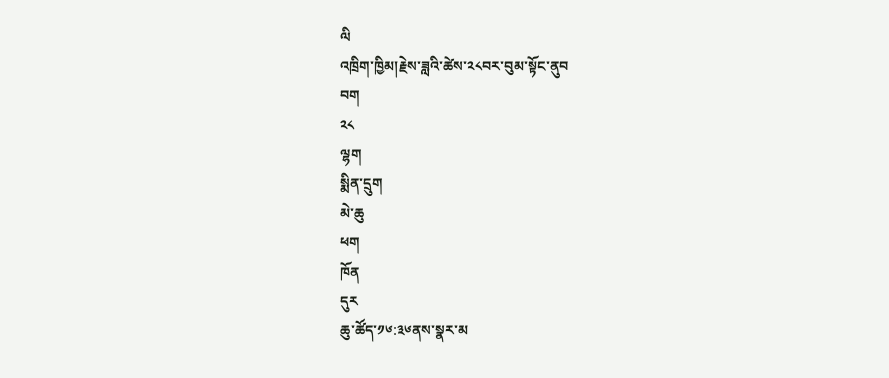ལི
འཁྲིག་ཁྱིམ།རྗེས་ཟླའི་ཚེས་༢༨བར་བུམ་སྟོང་ནུབ
བག
༢༨
ལྷག
སྨིན་དྲུག
མེ་ཆུ
ཕག
ཁོན
དུར
ཆུ་ཚོད་༡༦:༣༦ནས་སྣར་མ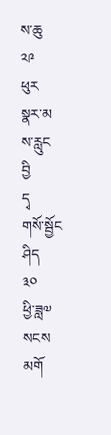ས་ཆུ
༢༩
ཕུར
སྣར་མ
ས་རླུང
བྱི
དྭ
གསོ་སྦྱོང
ཤིད
༣༠
ཕྱི་ཟླ༧
སངས
མགོ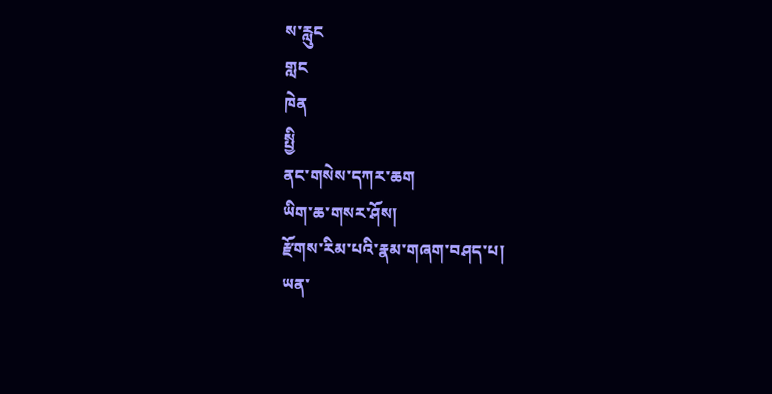ས་རླུང
གླང
ཁེན
སྤྱི
ནང་གསེས་དཀར་ཆག
ཡིག་ཆ་གསར་ཤོས།
རྫོགས་རིམ་པའི་རྣམ་གཞག་བཤད་པ།
ཡན་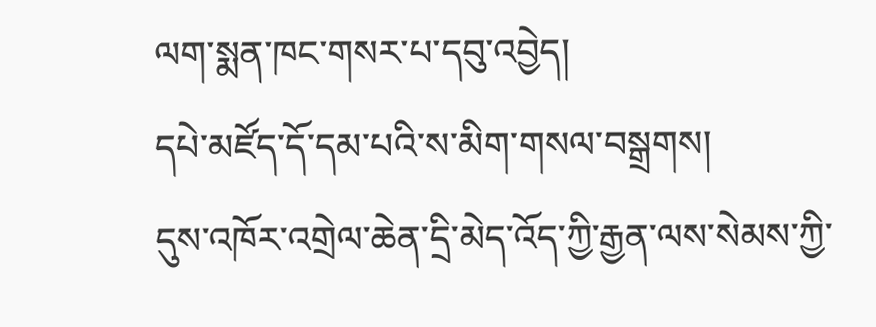ལག་སྨན་ཁང་གསར་པ་དབུ་འབྱེད།
དཔེ་མཛོད་དོ་དམ་པའི་ས་མིག་གསལ་བསྒྲགས།
དུས་འཁོར་འགྲེལ་ཆེན་དྲི་མེད་འོད་ཀྱི་རྒྱན་ལས་སེམས་ཀྱི་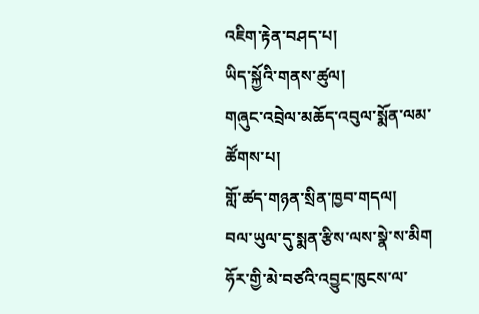འཇིག་རྟེན་བཤད་པ།
ཡིད་སྐྱོའི་གནས་ཚུལ།
གཞུང་འབྲེལ་མཆོད་འབུལ་སྨོན་ལམ་ཚོགས་པ།
གློ་ཚད་གཉན་སྲིན་ཁྱབ་གདལ།
བལ་ཡུལ་དུ་སྨན་རྩིས་ལས་སྣེ་ས་མིག
ཧོར་གྱི་མེ་བཙའི་འབྱུང་ཁུངས་ལ་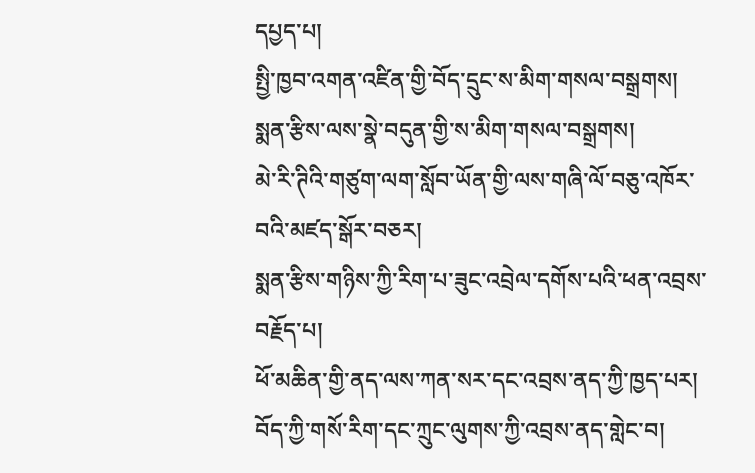དཔྱད་པ།
སྤྱི་ཁྱབ་འགན་འཛིན་གྱི་བོད་དྲུང་ས་མིག་གསལ་བསྒྲགས།
སྨན་རྩིས་ལས་སྣེ་བདུན་གྱི་ས་མིག་གསལ་བསྒྲགས།
མེ་རི་ཊིའི་གཙུག་ལག་སློབ་ཡོན་གྱི་ལས་གཞི་ལོ་བཅུ་འཁོར་བའི་མཛད་སྒོར་བཅར།
སྨན་རྩིས་གཉིས་ཀྱི་རིག་པ་ཟུང་འབྲེལ་དགོས་པའི་ཕན་འབྲས་བརྗོད་པ།
ཕོ་མཆིན་གྱི་ནད་ལས་ཀན་སར་དང་འབྲས་ནད་ཀྱི་ཁྱད་པར།
བོད་ཀྱི་གསོ་རིག་དང་ཀྲུང་ལུགས་ཀྱི་འབྲས་ནད་གླེང་བ།